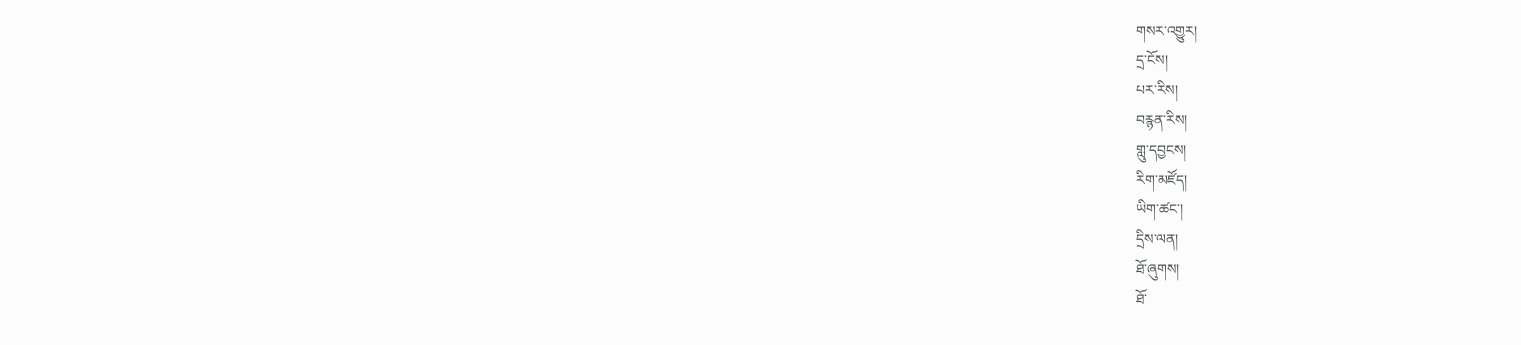གསར་འགྱུར།
དྲ་ངོས།
པར་རིས།
བརྙན་རིས།
གླུ་དབྱངས།
རིག་མཛོད།
ཡིག་ཚང་།
དྲིས་ལན།
ཐོ་ཞུགས།
ཐོ་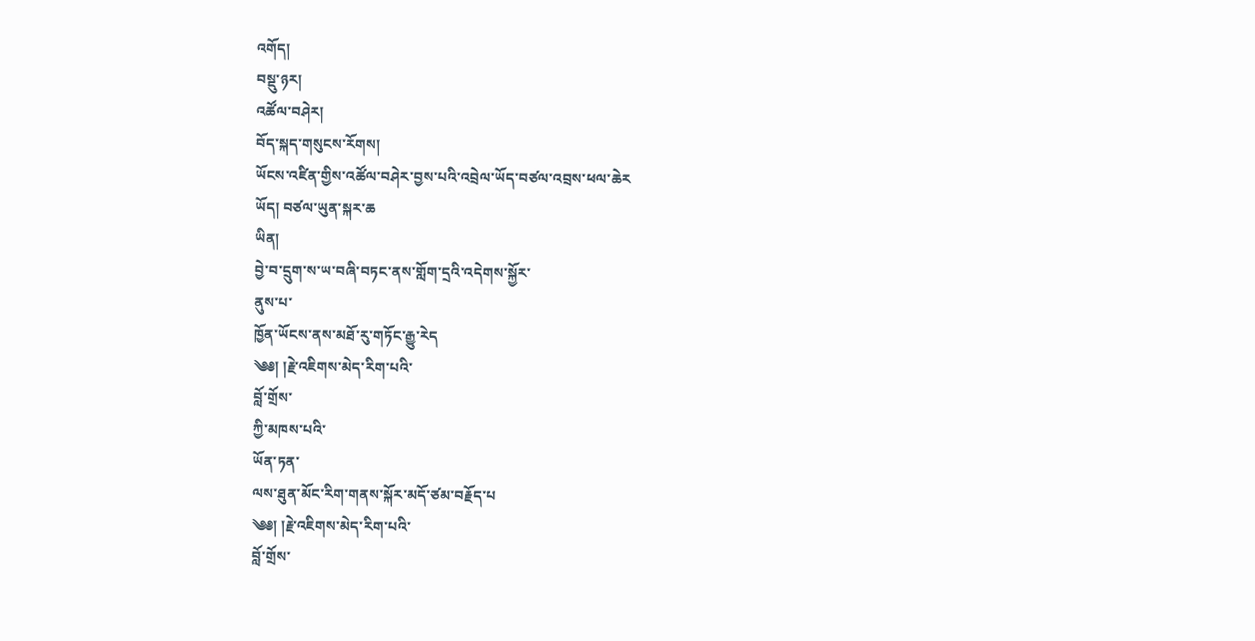འགོད།
བསྡུ་ཉར།
འཚོལ་བཤེར།
བོད་སྐད་གསུངས་རོགས།
ཡོངས་འཛིན་གྱིས་འཚོལ་བཤེར་བྱས་པའི་འབྲེལ་ཡོད་བཙལ་འབྲས་ཕལ་ཆེར
ཡོད། བཙལ་ཡུན་སྐར་ཆ
ཡིན།
བྱེ་བ་དྲུག་ས་ཡ་བཞི་བཏང་ནས་གློག་དྲའི་འདེགས་སྐྱོར་
ནུས་པ་
ཁྱོན་ཡོངས་ནས་མཐོ་རུ་གཏོང་རྒྱུ་རེད
༄༅། །རྗེ་འཇིགས་མེད་རིག་པའི་
བློ་གྲོས་
ཀྱི་མཁས་པའི་
ཡོན་ཏན་
ལས་ཐུན་མོང་རིག་གནས་སྐོར་མདོ་ཙམ་བརྗོད་པ
༄༅། །རྗེ་འཇིགས་མེད་རིག་པའི་
བློ་གྲོས་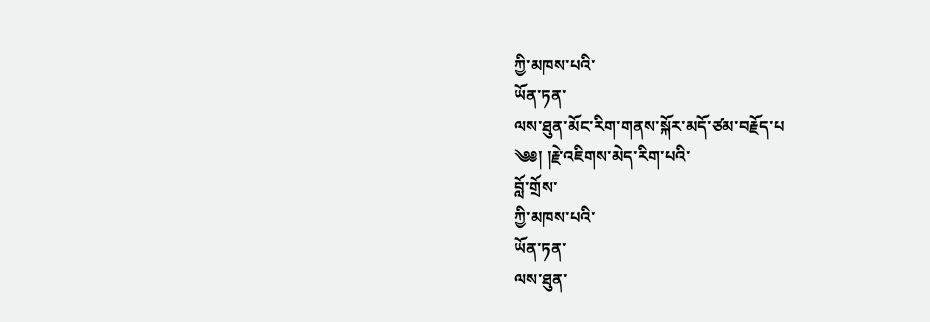ཀྱི་མཁས་པའི་
ཡོན་ཏན་
ལས་ཐུན་མོང་རིག་གནས་སྐོར་མདོ་ཙམ་བརྗོད་པ
༄༅། །རྗེ་འཇིགས་མེད་རིག་པའི་
བློ་གྲོས་
ཀྱི་མཁས་པའི་
ཡོན་ཏན་
ལས་ཐུན་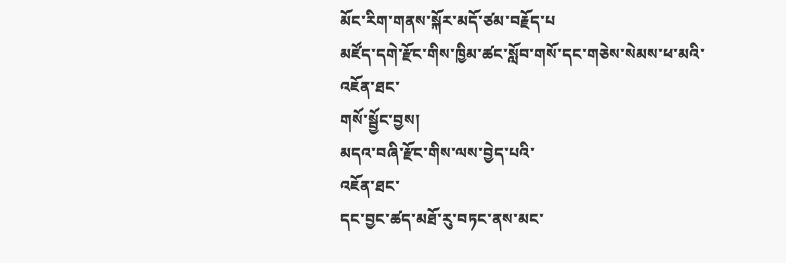མོང་རིག་གནས་སྐོར་མདོ་ཙམ་བརྗོད་པ
མཛོད་དགེ་རྫོང་གིས་ཁྱིམ་ཚང་སློབ་གསོ་དང་གཅེས་སེམས་ཕ་མའི་
འཇོན་ཐང་
གསོ་སྦྱོང་བྱས།
མདའ་བཞི་རྫོང་གིས་ལས་བྱེད་པའི་
འཇོན་ཐང་
དང་བྱང་ཚད་མཐོ་རུ་བཏང་ནས་མང་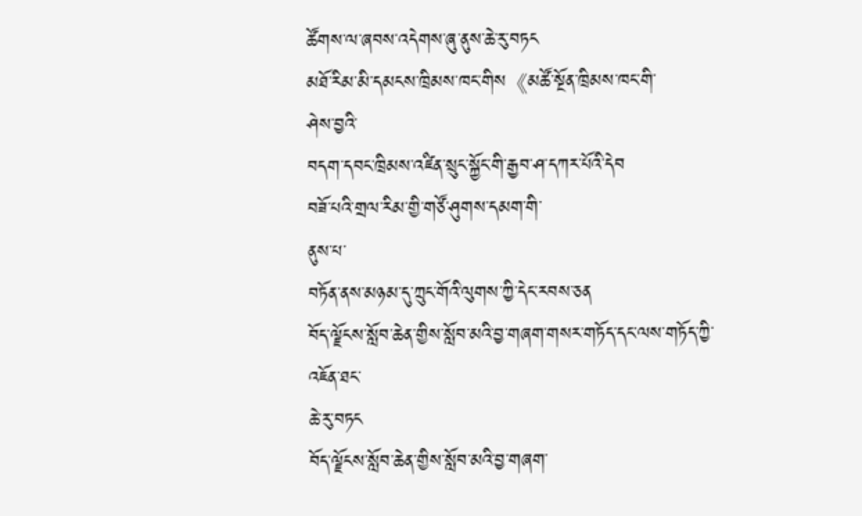ཚོགས་ལ་ཞབས་འདེགས་ཞུ་ནུས་ཆེ་རུ་བཏང
མཐོ་རིམ་མི་དམངས་ཁྲིམས་ཁང་གིས《མཚོ་སྔོན་ཁྲིམས་ཁང་གི་
ཤེས་བྱའི་
བདག་དབང་ཁྲིམས་འཛིན་སྲུང་སྐྱོང་གི་རྒྱབ་ཤ་དཀར་པོའི་དེབ
བཟོ་པའི་གྲལ་རིམ་གྱི་གཙོ་ཤུགས་དམག་གི་
ནུས་པ་
བཏོན་ནས་མཉམ་དུ་ཀྲུང་གོའི་ལུགས་ཀྱི་དེང་རབས་ཅན
བོད་ལྗོངས་སློབ་ཆེན་གྱིས་སློབ་མའི་བྱ་གཞག་གསར་གཏོད་དང་ལས་གཏོད་ཀྱི་
འཇོན་ཐང་
ཆེ་རུ་བཏང
བོད་ལྗོངས་སློབ་ཆེན་གྱིས་སློབ་མའི་བྱ་གཞག་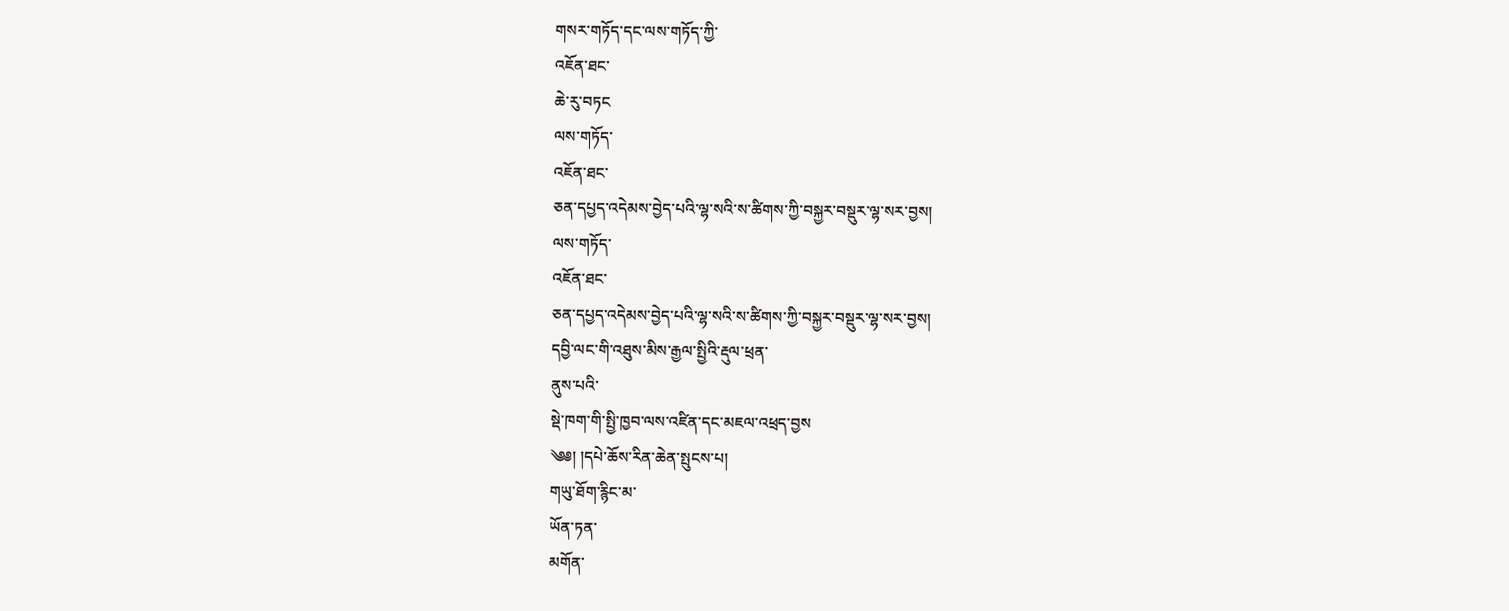གསར་གཏོད་དང་ལས་གཏོད་ཀྱི་
འཇོན་ཐང་
ཆེ་རུ་བཏང
ལས་གཏོད་
འཇོན་ཐང་
ཅན་དཔྱད་འདེམས་བྱེད་པའི་ལྷ་སའི་ས་ཚིགས་ཀྱི་བསྐྱར་བསྡུར་ལྷ་སར་བྱས།
ལས་གཏོད་
འཇོན་ཐང་
ཅན་དཔྱད་འདེམས་བྱེད་པའི་ལྷ་སའི་ས་ཚིགས་ཀྱི་བསྐྱར་བསྡུར་ལྷ་སར་བྱས།
དབྱི་ལང་གི་འཐུས་མིས་རྒྱལ་སྤྱིའི་རྡུལ་ཕྲན་
ནུས་པའི་
སྡེ་ཁག་གི་སྤྱི་ཁྱབ་ལས་འཛིན་དང་མཇལ་འཕྲད་བྱས
༄༅། །དཔེ་ཆོས་རིན་ཆེན་སྤུངས་པ།
གཡུ་ཐོག་རྙིང་མ་
ཡོན་ཏན་
མགོན་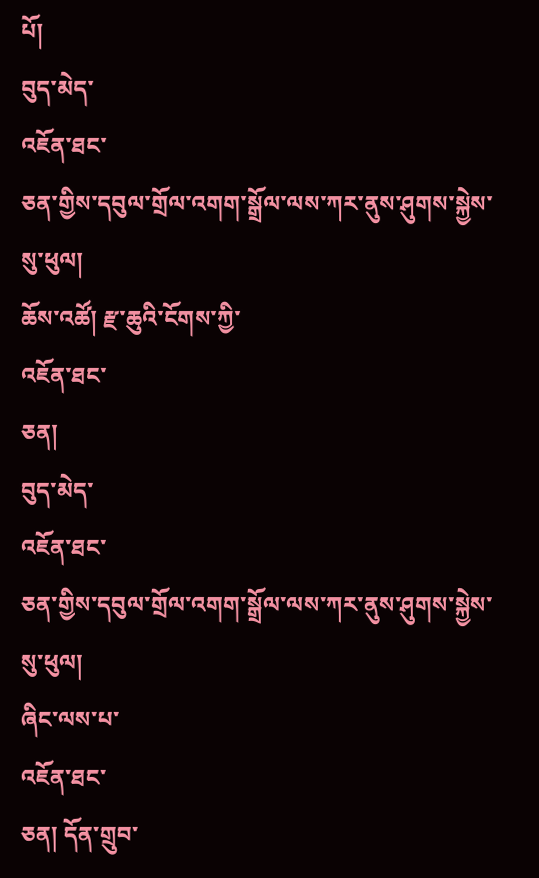པོ།
བུད་མེད་
འཇོན་ཐང་
ཅན་གྱིས་དབུལ་གྲོལ་འགག་སྒྲོལ་ལས་ཀར་ནུས་ཤུགས་སྐྱེས་སུ་ཕུལ།
ཆོས་འཚོ། རྫ་ཆུའི་ངོགས་ཀྱི་
འཇོན་ཐང་
ཅན།
བུད་མེད་
འཇོན་ཐང་
ཅན་གྱིས་དབུལ་གྲོལ་འགག་སྒྲོལ་ལས་ཀར་ནུས་ཤུགས་སྐྱེས་སུ་ཕུལ།
ཞིང་ལས་པ་
འཇོན་ཐང་
ཅན། དོན་གྲུབ་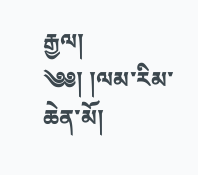རྒྱལ།
༄༅། །ལམ་རིམ་ཆེན་མོ།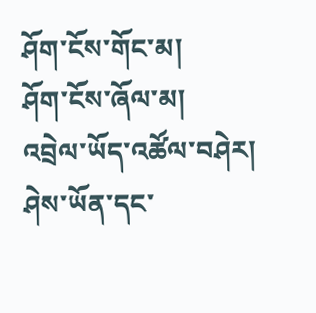ཤོག་ངོས་གོང་མ།
ཤོག་ངོས་ཞོལ་མ།
འབྲེལ་ཡོད་འཚོལ་བཤེར།
ཤེས་ཡོན་དང་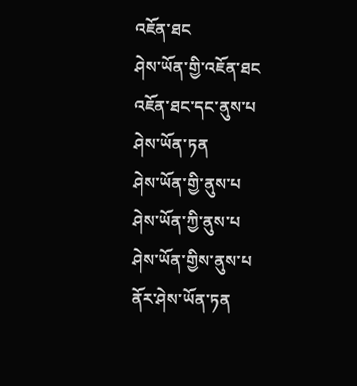འཇོན་ཐང
ཤེས་ཡོན་གྱི་འཇོན་ཐང
འཇོན་ཐང་དང་ནུས་པ
ཤེས་ཡོན་ཏན
ཤེས་ཡོན་གྱི་ནུས་པ
ཤེས་ཡོན་ཀྱི་ནུས་པ
ཤེས་ཡོན་གྱིས་ནུས་པ
ནོར་ཤེས་ཡོན་ཏན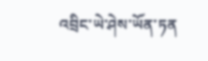འབྲིང་ཡེ་ཤེས་ཡོན་ཏན